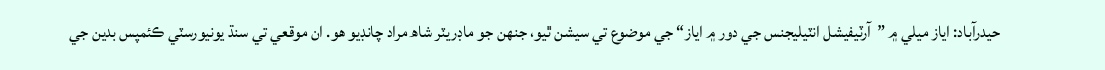حيدرآباد: اياز ميلي ۾ ”آرٽيفيشل انٽيليجنس جي دور ۾ اياز“ جي موضوع تي سيشن ٿيو، جنھن جو ماڊريٽر شاھ مراد چانڊيو ھو. ان موقعي تي سنڌ يونيورسٽي ڪئمپس بدين جي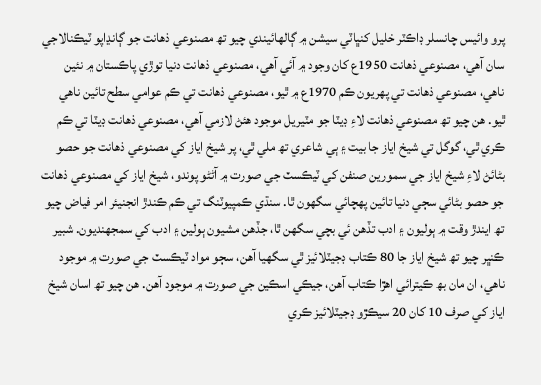پرو وائيس چانسلر ڊاڪٽر خليل کنڀاٽي سيشن ۾ ڳالھائيندي چيو تھ مصنوعي ذھانت جو ڳانڍاپو ٽيڪنالاجي سان آھي، مصنوعي ذھانت 1950ع کان وجود ۾ آئي آھي، مصنوعي ذھانت دنيا توڙي پاڪستان ۾ نئين ناھي، مصنوعي ذھانت تي پھريون ڪم 1970ع ۾ ٿيو، مصنوعي ذھانت تي ڪم عوامي سطح تائين ناھي ٿيو. ھن چيو تھ مصنوعي ذھانت لاءِ ڊيٽا جو مٽيريل موجود ھئڻ لازمي آھي، مصنوعي ذھانت ڊيٽا تي ڪم ڪري ٿي، گوگل تي شيخ اياز جا بيت ۽ ٻي شاعري تھ ملي ٿي، پر شيخ اياز کي مصنوعي ذھانت جو حصو بڻائڻ لاءِ شيخ اياز جي سمورين صنفن کي ٽيڪسٽ جي صورت ۾ آڻڻو پوندو، شيخ اياز کي مصنوعي ذھانت جو حصو بڻائي سڄي دنيا تائين پھچائي سگھون ٿا. سنڌي ڪمپيوٽنگ تي ڪم ڪندڙ انجنيئر امر فياض چيو تھ ايندڙ وقت ۾ ٻوليون ۽ ادب تڏھن ئي بچي سگھن ٿا، جڏھن مشيون ٻولين ۽ ادب کي سمجھنديون. شبير ڪنڀر چيو تھ شيخ اياز جا 80 ڪتاب ڊجيٽلائيز ٿي سگھيا آھن، سڄو مواد ٽيڪسٽ جي صورت ۾ موجود ناھي، ان مان بھ ڪيترائي اھڙا ڪتاب آھن، جيڪي اسڪين جي صورت ۾ موجود آھن. ھن چيو تھ اسان شيخ اياز کي صرف 10 کان 20 سيڪڙو ڊجيٽلائيز ڪري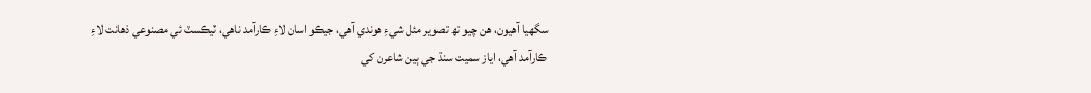سگھيا آھيون، ھن چيو تھ تصوير مئل شيءِ ھوندي آھي، جيڪو اسان لاءِ ڪارآمد ناھي، ٽيڪسٽ ئي مصنوعي ذھانت لاءِ ڪارآمد آھي، اياز سميت سنڌ جي ٻين شاعرن کي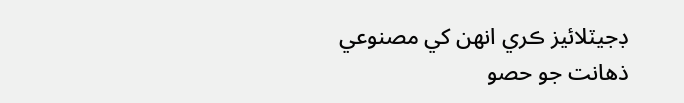ڊجيٽلائيز ڪري انھن کي مصنوعي ذھانت جو حصو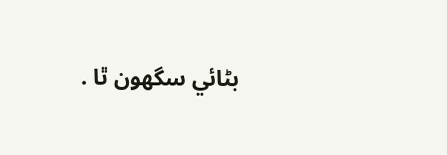بڻائي سگھون ٿا .